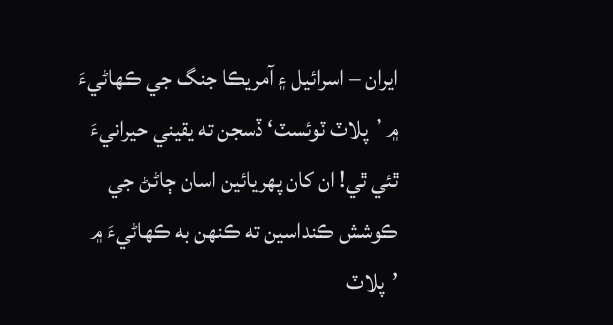ايران – اسرائيل ۽ آمريڪا جنگ جي ڪهاڻيءَ ۾ ’پلاٽ ٽوئسٽ‘ ڏسجن ته يقيني حيرانيءَ ٿئي ٿي! ان کان پهريائين اسان ڄاڻڻ جي ڪوشش ڪنداسين ته ڪنهن به ڪهاڻيءَ ۾ ’پلاٽ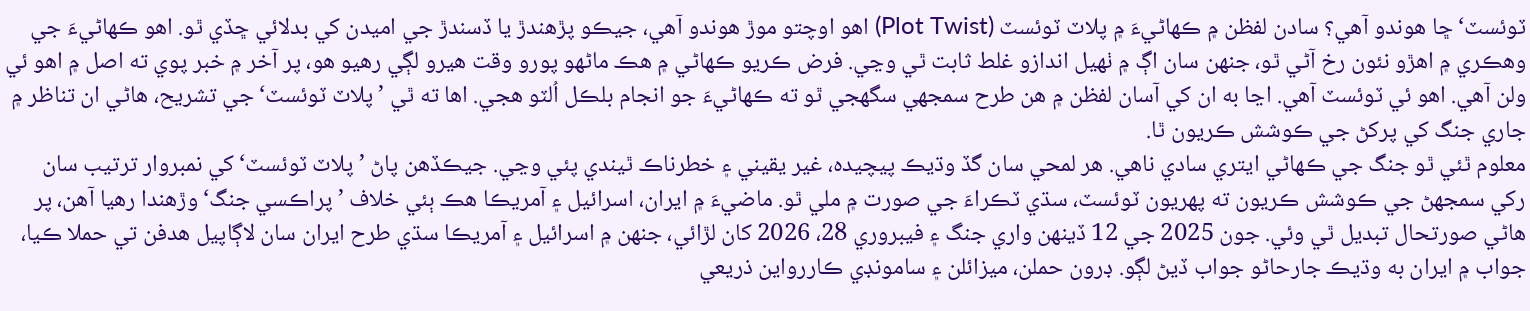ٽوئسٽ‘ ڇا هوندو آهي؟ سادن لفظن ۾ ڪهاڻيءَ ۾ پلاٽ ٽوئسٽ (Plot Twist) اهو اوچتو موڙ هوندو آهي، جيڪو پڙهندڙ يا ڏسندڙ جي اميدن کي بدلائي ڇڏي ٿو. اهو ڪهاڻيءَ جي وهڪري ۾ اهڙو نئون رخ آڻي ٿو، جنهن سان اڳ ۾ ٺهيل اندازو غلط ثابت ٿي وڃي. فرض ڪريو ڪهاڻي ۾ هڪ ماڻهو پورو وقت هيرو لڳي رهيو هو، پر آخر ۾ خبر پوي ته اصل ۾ اهو ئي ولن آهي. اهو ئي ٽوئسٽ آهي. اڃا به ان کي آسان لفظن ۾ هن طرح سمجهي سگهجي ٿو ته ڪهاڻيءَ جو انجام بلڪل اُلٽو هجي. اها ته ٿي ’پلاٽ ٽوئسٽ‘ جي تشريح، هاڻي ان تناظر ۾ جاري جنگ کي پرکڻ جي ڪوشش ڪريون ٿا.
معلوم ٿئي ٿو جنگ جي ڪهاڻي ايتري سادي ناهي. هر لمحي سان گڏ وڌيڪ پيچيده، غير يقيني ۽ خطرناڪ ٿيندي پئي وڃي. جيڪڏهن پاڻ ’پلاٽ ٽوئسٽ‘ کي نمبروار ترتيب سان رکي سمجهڻ جي ڪوشش ڪريون ته پهريون ٽوئسٽ، سڌي ٽڪراءَ جي صورت ۾ ملي ٿو. ماضيءَ ۾ ايران، اسرائيل ۽ آمريڪا هڪ ٻئي خلاف ’پراڪسي جنگ‘ وڙهندا رهيا آهن، پر هاڻي صورتحال تبديل ٿي وئي. جون 2025 جي 12 ڏينهن واري جنگ ۽ فيبروري 28، 2026 کان لڙائي، جنهن ۾ اسرائيل ۽ آمريڪا سڌي طرح ايران سان لاڳاپيل هدفن تي حملا ڪيا، جواب ۾ ايران به وڌيڪ جارحاڻو جواب ڏيڻ لڳو. ڊرون حملن، ميزائلن ۽ سامونڊي ڪاررواين ذريعي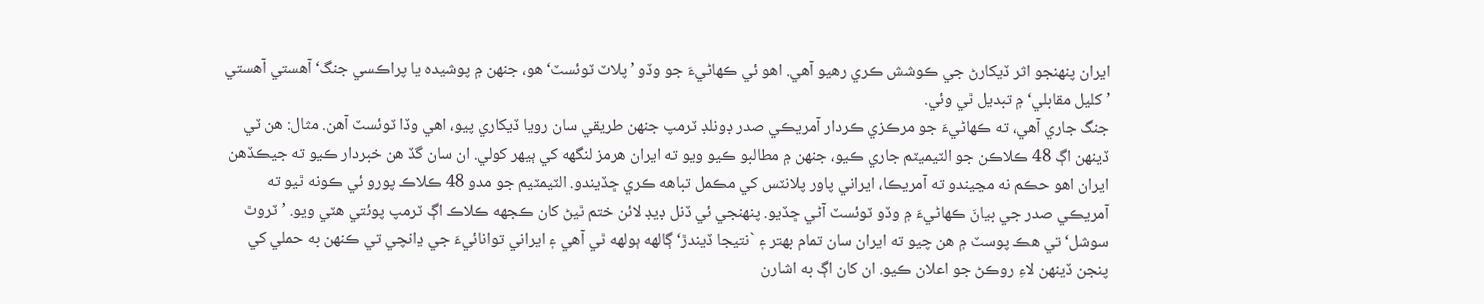ايران پنهنجو اثر ڏيکارڻ جي ڪوشش ڪري رهيو آهي. اهو ئي ڪهاڻيءَ جو وڏو ’پلاٽ ٽوئسٽ‘ هو، جنهن ۾ پوشيده يا پراڪسي جنگ‘ آهستي آهستي ’کليل مقابلي‘ ۾ تبديل ٿي وئي.
جنگ جاري آهي، ته ڪهاڻيءَ جو مرڪزي ڪردار آمريڪي صدر ڊونلڊ ٽرمپ جنهن طريقي سان رويا ڏيکاري پيو، اهي وڏا ٽوئسٽ آهن. مثال: هن ٽي ڏينهن اڳ 48 ڪلاڪن جو الٽيميٽم جاري ڪيو، جنهن ۾ مطالبو ڪيو ويو ته ايران هرمز لنگهه کي ٻيهر کولي. ان سان گڏ هن خبردار ڪيو ته جيڪڏهن ايران اهو حڪم نه مڃيندو ته آمريڪا، ايراني پاور پلانٽس کي مڪمل تباهه ڪري ڇڏيندو. الٽيمٽيم جو مدو 48 ڪلاڪ پورو ئي ڪونه ٿيو ته آمريڪي صدر جي بيانَ ڪهاڻيءَ ۾ وڏو ٽوئسٽ آڻي ڇڏيو. پنهنجي ئي ڏنل ڊيڊ لائن ختم ٿيڻ کان ڪجهه ڪلاڪ اڳ ٽرمپ پوئتي هٽي ويو. ’ٽروٿ سوشل‘ تي هڪ پوسٽ ۾ هن چيو ته ايران سان تمام بهتر ۽ `نتيجا ڏيندڙ‘ ڳالهه ٻولهه ٿي آهي ۽ ايراني توانائيءَ جي ڍانچي تي ڪنهن به حملي کي پنجن ڏينهن لاءِ روڪڻ جو اعلان ڪيو. ان کان اڳ به اشارن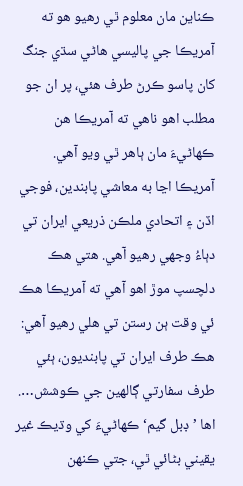ڪناين مان معلوم ٿي رهيو هو ته آمريڪا جي پاليسي هاڻي سڌي جنگ کان پاسو ڪرڻ طرف هئي، پر ان جو مطلب اهو ناهي ته آمريڪا هن ڪهاڻيءَ مان ٻاهر ٿي ويو آهي. آمريڪا اڃا به معاشي پابندين، فوجي اڏن ۽ اتحادي ملڪن ذريعي ايران تي دٻاءُ وجهي رهيو آهي. هتي هڪ دلچسپ موڙ اهو آهي ته آمريڪا هڪ ئي وقت ٻن رستن تي هلي رهيو آهي: هڪ طرف ايران تي پابنديون، ٻئي طرف سفارتي ڳالهين جي ڪوشش…. اها ’ڊبل گيم‘ ڪهاڻيءَ کي وڌيڪ غير يقيني بڻائي ٿي، جتي ڪنهن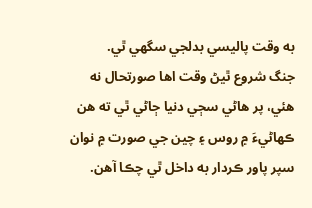به وقت پاليسي بدلجي سگهي ٿي.
جنگ شروع ٿيڻ وقت اها صورتحال نه هئي، پر هاڻي سڄي دنيا ڄاڻي ٿي ته هن ڪهاڻيءَ ۾ روس ۽ چين جي صورت ۾ نوان سپر پاور ڪردار به داخل ٿي چڪا آهن.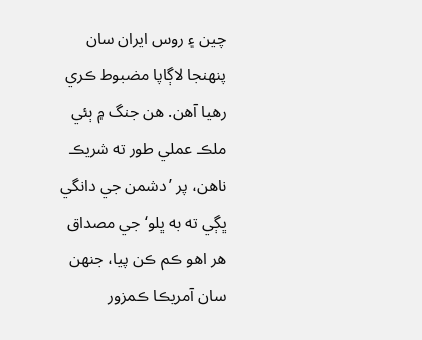چين ۽ روس ايران سان پنهنجا لاڳاپا مضبوط ڪري رهيا آهن. هن جنگ ۾ ٻئي ملڪ عملي طور ته شريڪ ناهن، پر ’دشمن جي دانگي ڀڳي ته به ڀلو‘ جي مصداق هر اهو ڪم ڪن پيا، جنهن سان آمريڪا ڪمزور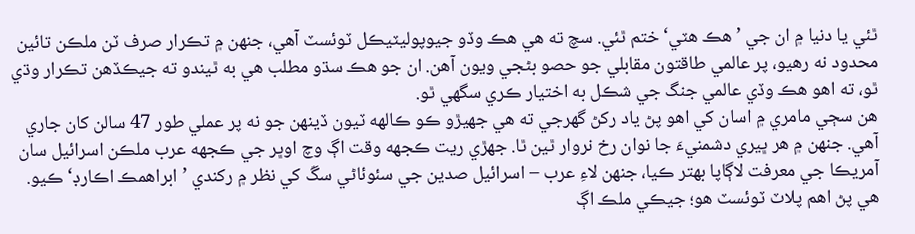ٿئي يا دنيا ۾ ان جي ’هڪ هٽي‘ ختم ٿئي. سچ ته هي هڪ وڏو جيوپوليٽيڪل ٽوئسٽ آهي، جنهن ۾ تڪرار صرف ٽن ملڪن تائين محدود نه رهيو، پر عالمي طاقتون مقابلي جو حصو بڻجي ويون آهن. ان جو هڪ سڌو مطلب هي به ٿيندو ته جيڪڏهن تڪرار وڌي ٿو، ته اهو هڪ وڏي عالمي جنگ جي شڪل به اختيار ڪري سگهي ٿو.
هن سڄي مامري ۾ اسان کي اهو پڻ ياد رکڻ گهرجي ته هي جهيڙو ڪو ڪالهه ٽيون ڏينهن جو نه پر عملي طور 47 سالن کان جاري آهي. جنهن ۾ هر ڀيري دشمنيءَ جا نوان رخ نروار ٿين ٿا. جهڙي ريت ڪجهه وقت اڳ وچ اوڀر جي ڪجهه عرب ملڪن اسرائيل سان آمريڪا جي معرفت لاڳاپا بهتر ڪيا، جنهن لاءِ عرب – اسرائيل صدين جي سئوئاڻي سڱ کي نظر ۾ رکندي ’ابراهمڪ اڪارڊ‘ ڪيو. هي پڻ اهم پلاٽ ٽوئسٽ هو؛ جيڪي ملڪ اڳ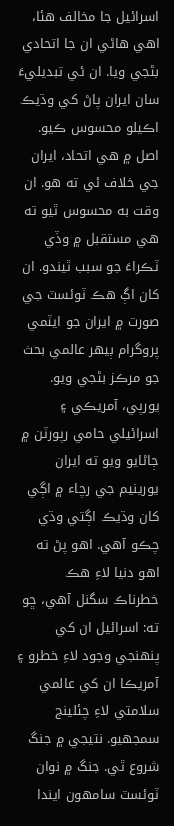اسرائيل جا مخالف هئا، اهي هاڻي ان جا اتحادي بڻجي ويا. ان ئي تبديليءَ سان ايران پاڻ کي وڌيڪ اڪيلو محسوس ڪيو. اصل ۾ هي اتحاد، ايران جي خلاف ئي ته هو. ان وقت به محسوس ٿيو ته هي مستقبل ۾ وڏي ٽڪراءَ جو سبب ٿيندو. ان کان اڳ هڪ ٽوئسٽ جي صورت ۾ ايران جو ايٽمي پروگرام ٻيهر عالمي بحث جو مرڪز بڻجي ويو. يورپي، آمريڪي ۽ اسرائيلي حامي رپورٽن ۾ ڄاڻايو ويو ته ايران يورينيم جي رچاء ۾ اڳي کان وڌيڪ اڳتي وڌي چڪو آهي. اهو پڻ ته اهو دنيا لاءِ هڪ خطرناڪ سگنل آهي، ڇو ته: اسرائيل ان کي پنهنجي وجود لاءِ خطرو ۽ آمريڪا ان کي عالمي سلامتي لاءِ چئلينج سمجهيو. نتيجي ۾ جنگ شروع ٿي. جنگ ۾ نوان ٽوئسٽ سامهون ايندا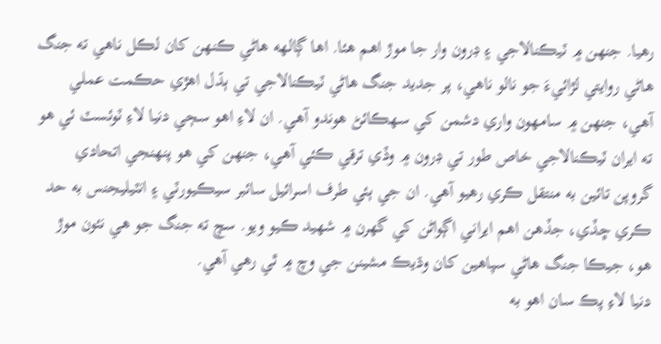رهيا. جنهن ۾ ٽيڪنالاجي ۽ ڊرون وار جا موڙ اهم هئا. اها ڳالهه هاڻي ڪنهن کان لڪل ناهي ته جنگ هاڻي روايتي لڙائيءَ جو نالو ناهي، پر جديد جنگ هاڻي ٽيڪنالاجي تي ٻڌل اهڙي حڪمت عملي آهي، جنهن ۾ سامهون واري دشمن کي سهڪائڻ هوندو آهي. ان لاءِ اهو سڄي دنيا لاءِ ٽوئسٽ ئي هو ته ايران ٽيڪنالاجي خاص طور تي ڊرون ۾ وڏي ترقي ڪئي آهي، جنهن کي هو پنهنجي اتحادي گروپن تائين به منتقل ڪري رهيو آهي. ان جي ٻئي طرف اسرائيل سائبر سيڪيورٽي ۽ انٽيليجنس به حد ڪري ڇڏي، جڏهن اهم ايراني اڳواڻن کي گهرن ۾ شهيد ڪيو ويو. سچ ته جنگ جو هي نئون موڙ هو، جيڪا جنگ هاڻي سپاهين کان وڌيڪ مشينن جي وچ ۾ ٿي رهي آهي.
دنيا لاءِ پڪ سان اهو به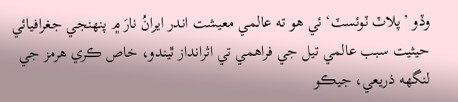وڏو ’پلاٽ ٽوئسٽ‘ ئي هو ته عالمي معيشت اندر ايرانُ نارَ ۾ پنهنجي جغرافيائي حيثيت سبب عالمي تيل جي فراهمي تي اثرانداز ٿيندو، خاص ڪري هرمز جي لنگهه ذريعي، جيڪو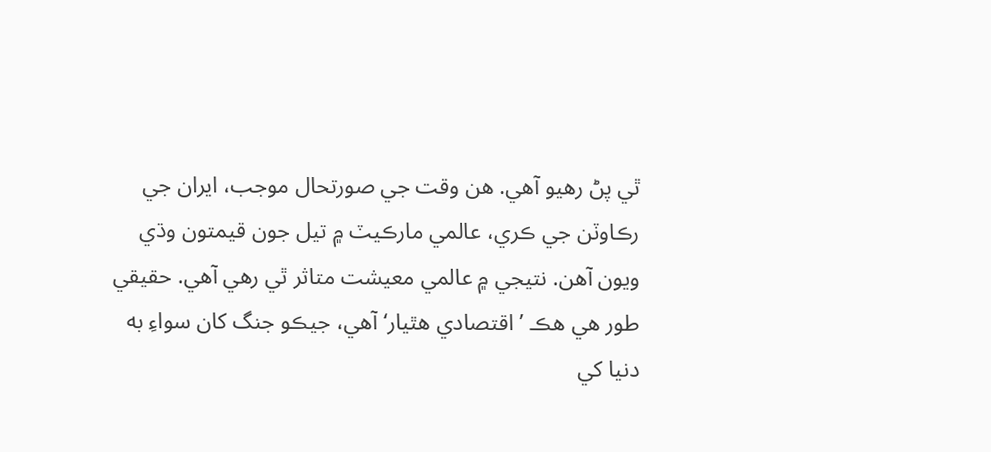ٿي پڻ رهيو آهي. هن وقت جي صورتحال موجب، ايران جي رڪاوٽن جي ڪري، عالمي مارڪيٽ ۾ تيل جون قيمتون وڌي ويون آهن. نتيجي ۾ عالمي معيشت متاثر ٿي رهي آهي. حقيقي طور هي هڪ ’اقتصادي هٿيار‘ آهي، جيڪو جنگ کان سواءِ به دنيا کي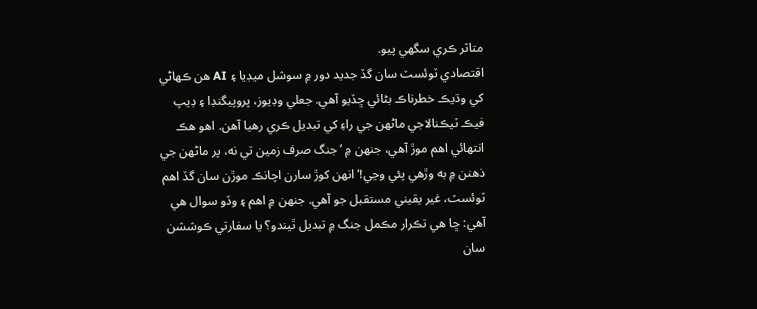متاثر ڪري سگهي پيو.
اقتصادي ٽوئسٽ سان گڏ جديد دور ۾ سوشل ميڊيا ۽ AI هن ڪهاڻي کي وڌيڪ خطرناڪ بڻائي ڇڏيو آهي. جعلي وڊيوز، پروپيگنڊا ۽ ڊيپ فيڪ ٽيڪنالاجي ماڻهن جي راءِ کي تبديل ڪري رهيا آهن. اهو هڪ انتهائي اهم موڙ آهي، جنهن ۾ ’جنگ صرف زمين تي نه، پر ماڻهن جي ذهنن ۾ به وڙهي پئي وڃي!‘ انهن کوڙ سارن اچانڪ موڙن سان گڏ اهم ٽوئسٽ، غير يقيني مستقبل جو آهي. جنهن ۾ اهم ۽ وڏو سوال هي آهي: ڇا هي تڪرار مڪمل جنگ ۾ تبديل ٿيندو؟ يا سفارتي ڪوششن سان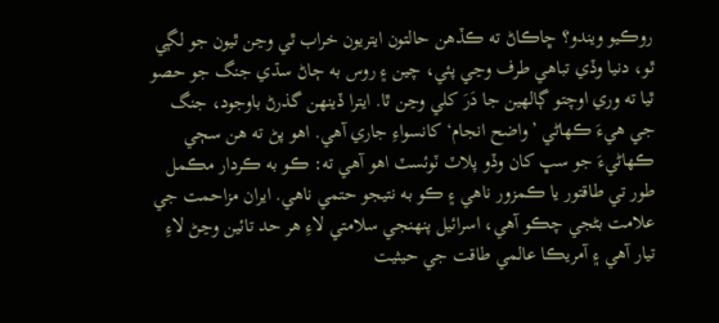روڪيو ويندو؟ ڇاڪاڻ ته ڪڏهن حالتون ايتريون خراب ٿي وڃن ٿيون جو لڳي ٿو، دنيا وڏي تباهي طرف وڃي پئي، چين ۽ روس به ڄاڻ سڌي جنگ جو حصو ٿيا ته وري اوچتو ڳالهين جا دَرَ کلي وڃن ٿا. ايترا ڏينهن گذرڻ باوجود، جنگ جي هيءَ ڪهاڻي ’واضح انجام‘ کانسواءِ جاري آهي. اهو پڻ ته هن سڄي ڪهاڻيءَ جو سڀ کان وڏو پلاٽ ٽوئسٽ اهو آهي ته: ڪو به ڪردار مڪمل طور تي طاقتور يا ڪمزور ناهي ۽ ڪو به نتيجو حتمي ناهي. ايران مزاحمت جي علامت بڻجي چڪو آهي، اسرائيل پنهنجي سلامتي لاءِ هر حد تائين وڃڻ لاءِ تيار آهي ۽ آمريڪا عالمي طاقت جي حيثيت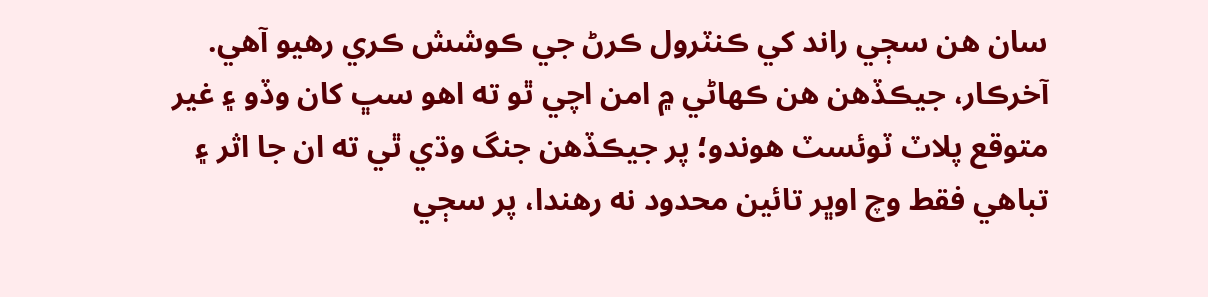سان هن سڄي راند کي ڪنٽرول ڪرڻ جي ڪوشش ڪري رهيو آهي. آخرڪار، جيڪڏهن هن ڪهاڻي ۾ امن اچي ٿو ته اهو سڀ کان وڏو ۽ غير متوقع پلاٽ ٽوئسٽ هوندو؛ پر جيڪڏهن جنگ وڌي ٿي ته ان جا اثر ۽ تباهي فقط وچ اوڀر تائين محدود نه رهندا، پر سڄي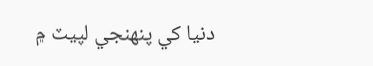دنيا کي پنهنجي لپيٽ ۾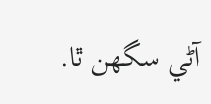آڻي سگهن ٿا.